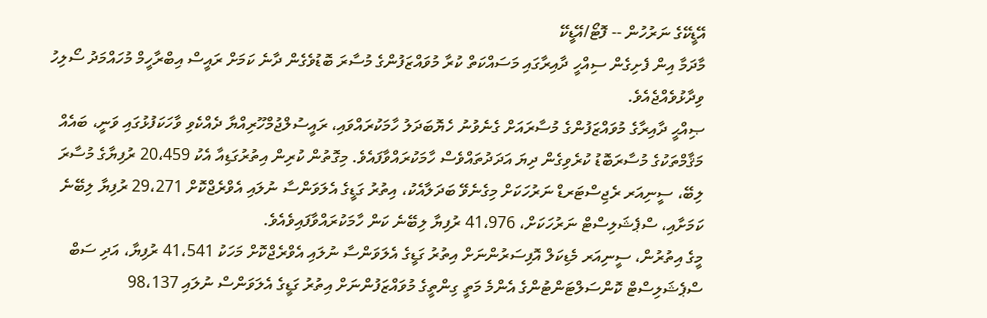އޭޑީކޭގެ ނަރުހުން -- ފޮޓޯ/އޭޑީކޭ
މާދަމާ އިން ފެށިގެން ސިއްހީ ދާއިރާގައި މަސައްކަތް ކުރާ މުވައްޒަފުންގެ މުސާރަ ބޮޑުވެގެން ދާނެ ކަމަށް ރައީސް އިބްރާހީމް މުހައްމަދު ސޯލިހު ވިދާޅުވެއްޖެއެވެ.
ޞިއްޙީ ދާއިރާގެ މުވައްޒަފުންގެ މުސާރައަށް ގެނެވުނު ހެޔޮބަދަލު ހާމަކުރައްވައި، ރައީސުލްޖުމްހޫރިއްޔާ ދެއްކެވި ވާހަކަފުޅުގައި ވަނީ، ބައެއް މަޤާމްތަކުގެ މުސާރަބޮޑު ކުރެވިގެން ދިޔަ އަދަދުތައްވެސް ހާމަކުރައްވާފައެވެ. މިގޮތުން ކުރިން އިތުރުގަޑިއާ އެކު 20،459 ރުފިޔާގެ މުސާރަ ލިބޭ، ސީނިއަރ ރެޖިސްޓަރޑް ނަރުހަކަށް މިގެނެވޭ ބަދަލާއެކު، އިތުރު ގަޑީގެ އެލަވަންސާ ނުލައި އެވްރެޖްކޮށް 29،271 ރުފިޔާ ލިބޭނެ ކަމަށާއި، ސްޕެޝަލިސްޓް ނަރުހަކަށް، 41،976 ރުފިޔާ ލިބޭނެ ކަން ހާމަކުރައްވާފައިވެއެވެ.
މީގެ އިތުރުން، ސީނިއަރ މެޑިކަލް އޮފިސަރުންނަށް އިތުރު ގަޑީގެ އެލަވަންސާ ނުލައި އެވްރެޖްކޮށް މަހަކު 41،541 ރުފިޔާ، އަދި ސަބް ސްޕެޝަލިސްޓް ކޮންސަލްޓަންޓުންގެ އެންމެ މަތީ ގިންތީގެ މުވައްޒަފުންނަށް އިތުރު ގަޑީގެ އެލަވަންސް ނުލައި 98،137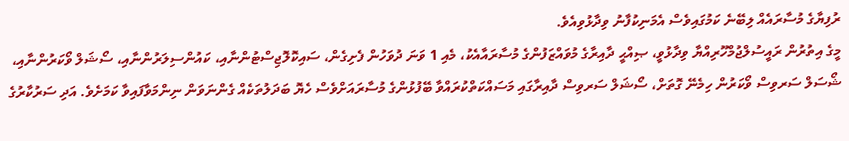ރުފިޔާގެ މުސާރައެއް ލިބޭނެ ކަމުގައިވެސް އެމަނިކުފާނު ވިދާޅުވިއެވެ.
މީގެ އިތުރުން ރައީސުލްޖުމްހޫރިއްޔާ ވިދާޅުވީ، ޞިއްޙީ ދާއިރާގެ މުވައްޒަފުންގެ މުސާރައާއެކު، މެއި 1 ވަނަ ދުވަހުން ފެށިގެން، ސައިކޮލޮޖިސްޓުންނާއި، ކައުންސިލަރުންނާއި، ސޯޝަލް ވޯކަރުންނާއި، ޝޯސަލް ސަރވިސް ވޯކަރުން ހިމެނޭ ގޮތަށް، ސޯޝަލް ސަރވިސް ދާއިރާގައި މަސައްކަތްކުރައްވާ ބޭފުޅުންގެ މުސާރައަށްވެސް ހެޔޮ ބަދަލުތަކެއް ގެންނަވަން ނިންމަވާފައިވާ ކަމަށެވެ. އަދި ސަރުކާރުގެ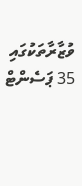ވުޒާރާތަކުގައި 35 ޕަސެންޓް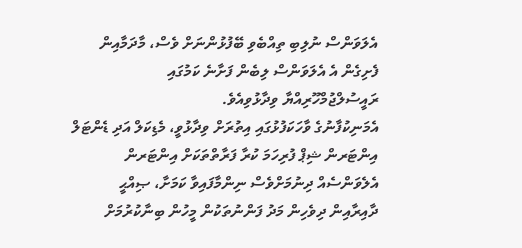އެލަވަންސް ނުލިބި ތިއްބެވި ބޭފުޅުންނަށް ވެސް، މާދަމާއިން ފެށިގެން އެ އެލަވަންސް ލިބެން ފަށާނެ ކަމުގައި ރައީސުލްޖުމްހޫރިއްޔާ ވިދާޅުވިއެވެ.
އެމަނިކުފާނުގެ ވާހަކަފުޅުގައި އިތުރަށް ވިދާޅުވީ، މެޑިކަލް އަދި ޑެންޓަލް އިންޓަރން ޝިޕް ފުރިހަމަ ކުރާ ފަރާތްތަކަށް އިންޓަރން އެލެވަންސެއް ދިނުމަށްވެސް ނިންމާފައިވާ ކަމަށާ، ޞިއްޙީ ދާއިރާއިން ދިވެހިން މަދު ފަންނުތަކުން މީހުން ބިނާކުރުމަށް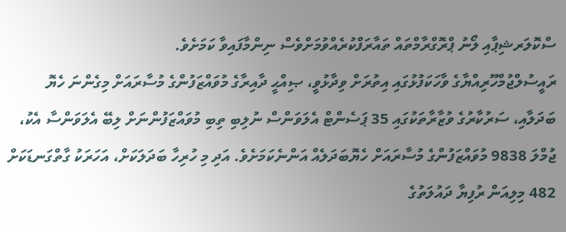ސްކޮލަރޝިޕާއި ލޯނު ޕްރޮގްރާމްތައް ތައާރަފްކުރެއްވުމަށްވެސް ނިންމާފައިވާ ކަމަށެވެ.
ރައީސުލްޖުމްހޫރިއްޔާގެ ވާހަކަފުޅުގައި އިތުރަށް ވިދާޅުވީ، ޞިއްޙީ ދާއިރާގެ މުވައްޒަފުންގެ މުސާރައަށް މިގެންނަ ހެޔޮ ބަދަލާއި، ސަރުކާރުގެ ވުޒާރާތަކުގައި 35 ޕަސެންޓް އެލަވަންސް ނުލިބި ތިބި މުވައްޒަފުންނަށް ލިބޭ އެލަވަންސާ އެކު، ޖުމްލަ 9838 މުވައްޒަފުންގެ މުސާރައަށް ހެޔޮބަދަލެއް އަންނެކަމަށެވެ. އަދި މި ހުރިހާ ބަދަލަކަށް، އަހަރަކު ގާތްގަނޑަކަށް 482 މިލިއަން ރުފިޔާ ދައުލަތުގެ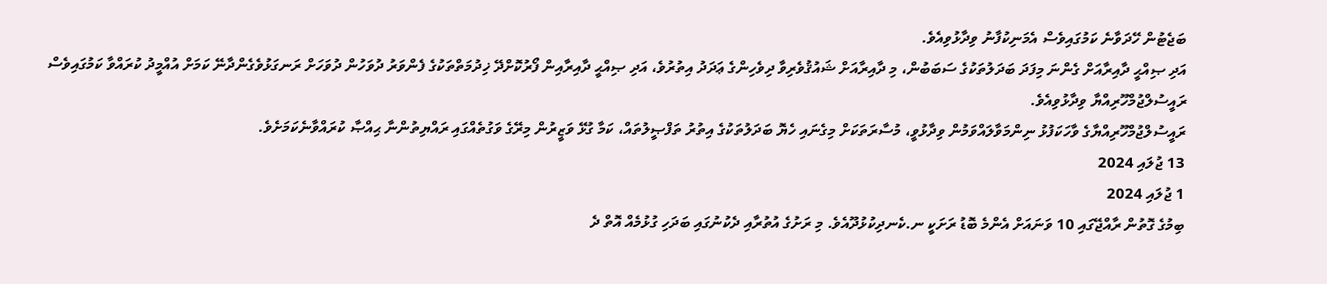ބަޖެޓުން ހޭދަވާނެ ކަމުގައިވެސް އެމަނިކުފާނު ވިދާޅުވިއެވެ.
އަދި ޞިއްޙީ ދާއިރާއަށް ގެންނަ މިފަދަ ބަދަލުތަކުގެ ސަބަބުން، މި ދާއިރާއަށް ޝައުޤުވެރިވާ ދިވެހިންގެ ޢަދަދު އިތުރުވެ، އަދި ޞިއްޙީ ދާއިރާއިން ފޯރުކޮށްދޭ ޚިދުމަތްތަކުގެ ފެންވަރު ދުވަހުން ދުވަހަށް ރަނގަޅުވެގެންދާނޭ ކަމަށް އުއްމީދު ކުރައްވާ ކަމުގައިވެސް ރައީސުލްޖުމްހޫރިއްޔާ ވިދާޅުވިއެވެ.
ރައީސުލްޖުމްހޫރިއްޔާގެ ވާހަކަފުޅު ނިންމަވާލައްވަމުން ވިދާޅުވީ، މުސާރަތަކަށް މިގެނައި ހެޔޮ ބަދަލުތަކުގެ އިތުރު ތަފްޞީލުތައް، ކަމާ ގުޅޭ ވަޒީރުން މިރޭގެ ވަގުތެއްގައި ރައްޔިތުންނާ ޙިއްޞާ ކުރައްވާނެކަމަށެވެ.
13 ޖުލައި 2024
1 ޖުލައި 2024
ބިމުގެ ގޮތުން ރާއްޖޭގައި 10 ވަނައަށް އެންމެ ބޮޑު ރަށަކީ ނ.ކެނދިކުޅުދޫއެވެ. މި ރަށުގެ އުތުރާއި ދެކުނުގައި ބަދަހި ގުޅުމެއް އޮތް ދެ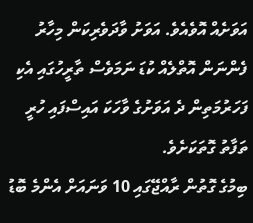އަވަށެއް އޮވެއެވެ. އަވަށު ވާދަވެރިކަން މިހާރު ފެންނަން އޮތްލެއް ކުޑަ ނަމަވެސް ތާރީހުގައި އެކި ފަހަރުމަތިން ދެ އަވަށުގެ ވާހަކަ އައިސްފައި ހުރީ ތަފާތު ގޮތަކަށެވެ.
ބިމުގެ ގޮތުން ރާއްޖޭގައި 10 ވަނައަށް އެންމެ ބޮޑު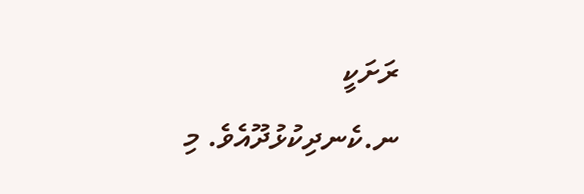ރަށަކީ ނ.ކެނދިކުޅުދޫއެވެ. މި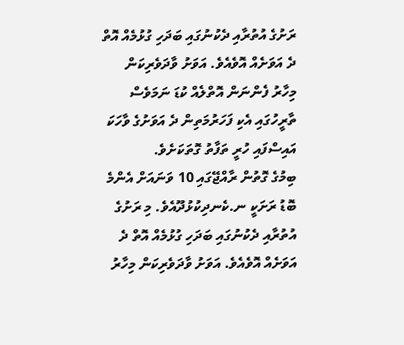ރަށުގެ އުތުރާއި ދެކުނުގައި ބަދަހި ގުޅުމެއް އޮތް ދެ އަވަށެއް އޮވެއެވެ. އަވަށު ވާދަވެރިކަން މިހާރު ފެންނަން އޮތްލެއް ކުޑަ ނަމަވެސް ތާރީހުގައި އެކި ފަހަރުމަތިން ދެ އަވަށުގެ ވާހަކަ އައިސްފައި ހުރީ ތަފާތު ގޮތަކަށެވެ.
ބިމުގެ ގޮތުން ރާއްޖޭގައި 10 ވަނައަށް އެންމެ ބޮޑު ރަށަކީ ނ.ކެނދިކުޅުދޫއެވެ. މި ރަށުގެ އުތުރާއި ދެކުނުގައި ބަދަހި ގުޅުމެއް އޮތް ދެ އަވަށެއް އޮވެއެވެ. އަވަށު ވާދަވެރިކަން މިހާރު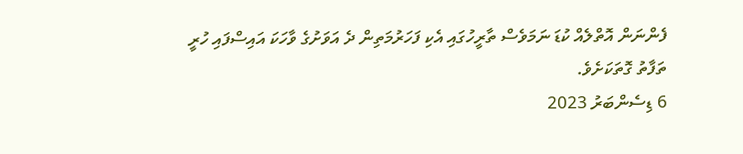ފެންނަން އޮތްލެއް ކުޑަ ނަމަވެސް ތާރީހުގައި އެކި ފަހަރުމަތިން ދެ އަވަށުގެ ވާހަކަ އައިސްފައި ހުރީ ތަފާތު ގޮތަކަށެވެ.
6 ޑިސެންބަރު 2023